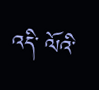འདི་ ལོའི་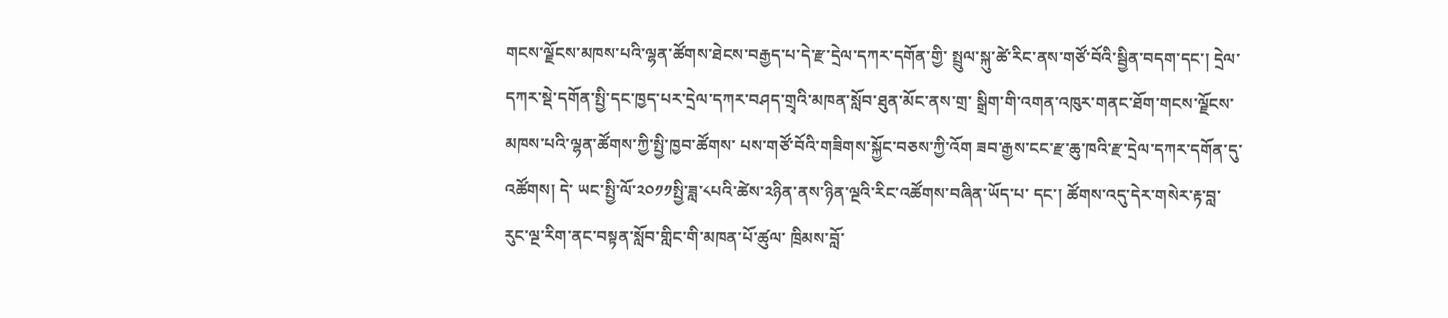གངས་ལྗོངས་མཁས་པའི་ལྷན་ཚོགས་ཐེངས་བརྒྱད་པ་དེ་རྫ་དྲེལ་དཀར་དགོན་གྱི་ སྤྲུལ་སྐུ་ཚེ་རིང་ནས་གཙོ་བོའི་སྦྱིན་བདག་དང་། དྲེལ་དཀར་སྡེ་དགོན་སྤྱི་དང་ཁྱད་པར་དྲེལ་དཀར་བཤད་གྲྭའི་མཁན་སློབ་ཐུན་མོང་ནས་གྲ་ སྒྲིག་གི་འགན་འཁུར་གནང་ཐོག་གངས་ལྗོངས་མཁས་པའི་ལྷན་ཚོགས་ཀྱི་སྤྱི་ཁྱབ་ཚོགས་ པས་གཙོ་བོའི་གཟིགས་སྐྱོང་བཅས་ཀྱི་འོག ཟབ་རྒྱས་ངང་རྫ་ཆུ་ཁའི་རྫ་དྲེལ་དཀར་དགོན་དུ་འཚོགས། དེ་ ཡང་སྤྱི་ལོ་༢༠༡༡སྤྱི་ཟླ་༨པའི་ཚེས་༢ཉིན་ནས་ཉིན་ལྔའི་རིང་འཚོགས་བཞིན་ཡོད་པ་ དང་། ཚོགས་འདུ་དེར་གསེར་རྟ་བླ་རུང་ལྔ་རིག་ནང་བསྟན་སློབ་གླིང་གི་མཁན་པོ་ཚུལ་ ཁྲིམས་བློ་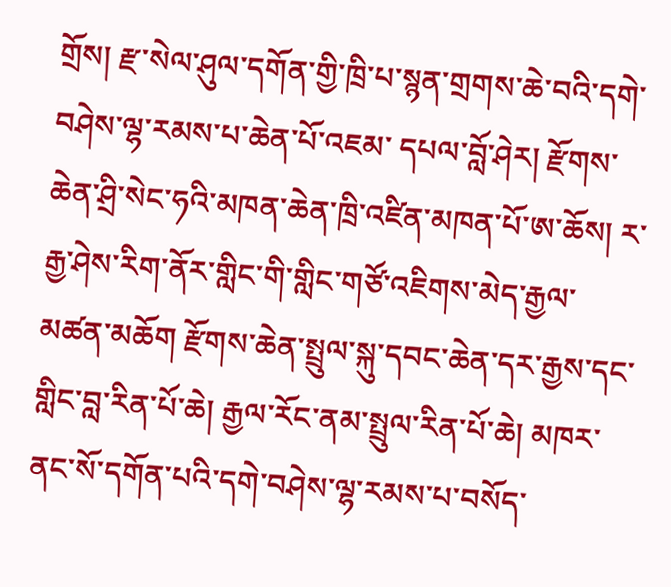གྲོས། རྫ་སེལ་ཤུལ་དགོན་གྱི་ཁྲི་པ་སྙན་གྲགས་ཆེ་བའི་དགེ་བཤེས་ལྷ་རམས་པ་ཆེན་པོ་འཇམ་ དཔལ་བློ་ཤེར། རྫོགས་ཆེན་ཤྲི་སེང་ཧའི་མཁན་ཆེན་ཁྲི་འཛིན་མཁན་པོ་ཨ་ཆོས། ར་རྒྱ་ཤེས་རིག་ནོར་གླིང་གི་གླིང་གཙོ་འཇིགས་མེད་རྒྱལ་མཚན་མཆོག རྫོགས་ཆེན་སྤྲུལ་སྐུ་དབང་ཆེན་དར་རྒྱས་དང་གླིང་བླ་རིན་པོ་ཆེ། རྒྱལ་རོང་ནམ་སྤྲུལ་རིན་པོ་ཆེ། མཁར་ནང་སོ་དགོན་པའི་དགེ་བཤེས་ལྷ་རམས་པ་བསོད་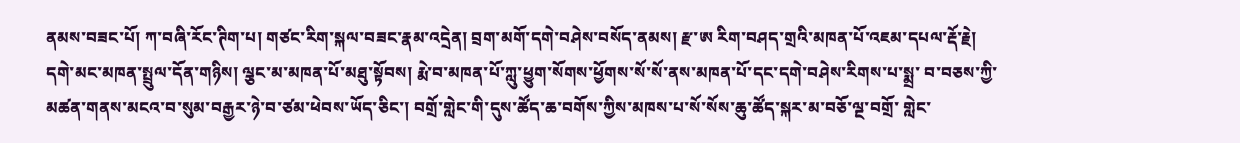ནམས་བཟང་པོ། ཀ་བཞི་རོང་ཊིག་པ། གཙང་རིག་སྐལ་བཟང་རྣམ་འདྲེན། བྲག་མགོ་དགེ་བཤེས་བསོད་ནམས། རྫ་ཨ རིག་བཤད་གྲའི་མཁན་པོ་འཇམ་དཔལ་རྡོ་རྗེ། དགེ་མང་མཁན་སྤྲུལ་དོན་གཉིས། ལྕང་མ་མཁན་པོ་མཐུ་སྟོབས། རྨེ་བ་མཁན་པོ་ཀླུ་ཕྱུག་སོགས་ཕྱོགས་སོ་སོ་ནས་མཁན་པོ་དང་དགེ་བཤེས་རིགས་པ་སྨྲ་ བ་བཅས་ཀྱི་མཚན་གནས་མངའ་བ་སུམ་བརྒྱར་ཉེ་བ་ཙམ་ཕེབས་ཡོད་ཅིང་། བགྲོ་གླེང་གི་དུས་ཚོད་ཆ་བགོས་ཀྱིས་མཁས་པ་སོ་སོས་ཆུ་ཚོད་སྐར་མ་བཅོ་ལྔ་བགྲོ་ གླེང་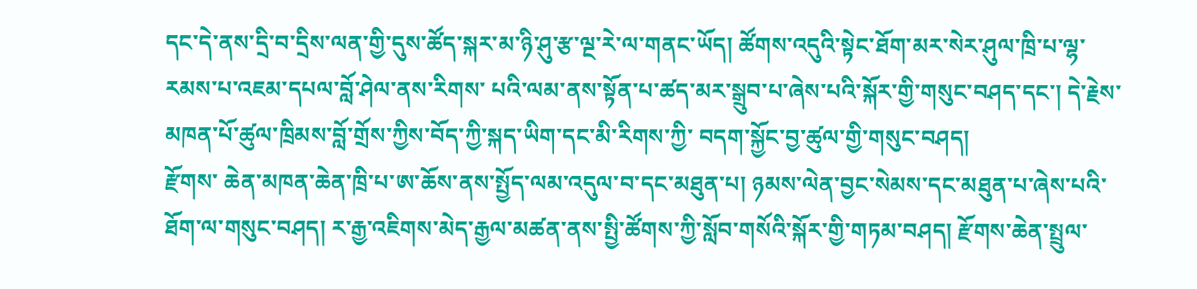དང་དེ་ནས་དྲི་བ་དྲིས་ལན་གྱི་དུས་ཚོད་སྐར་མ་ཉི་ཤུ་རྩ་ལྔ་རེ་ལ་གནང་ཡོད། ཚོགས་འདུའི་སྟེང་ཐོག་མར་སེར་ཤུལ་ཁྲི་པ་ལྷ་རམས་པ་འཇམ་དཔལ་བློ་ཤེལ་ནས་རིགས་ པའི་ལམ་ནས་སྟོན་པ་ཚད་མར་སྒྲུབ་པ་ཞེས་པའི་སྐོར་གྱི་གསུང་བཤད་དང་། དེ་རྗེས་མཁན་པོ་ཚུལ་ཁྲིམས་བློ་གྲོས་ཀྱིས་བོད་ཀྱི་སྐད་ཡིག་དང་མི་རིགས་ཀྱི་ བདག་སྐྱོང་བྱ་ཚུལ་གྱི་གསུང་བཤད།
རྫོགས་ ཆེན་མཁན་ཆེན་ཁྲི་པ་ཨ་ཆོས་ནས་སྤྱོད་ལམ་འདུལ་བ་དང་མཐུན་པ། ཉམས་ལེན་བྱང་སེམས་དང་མཐུན་པ་ཞེས་པའི་ཐོག་ལ་གསུང་བཤད། ར་རྒྱ་འཇིགས་མེད་རྒྱལ་མཚན་ནས་སྤྱི་ཚོགས་ཀྱི་སློབ་གསོའི་སྐོར་གྱི་གཏམ་བཤད། རྫོགས་ཆེན་སྤྲུལ་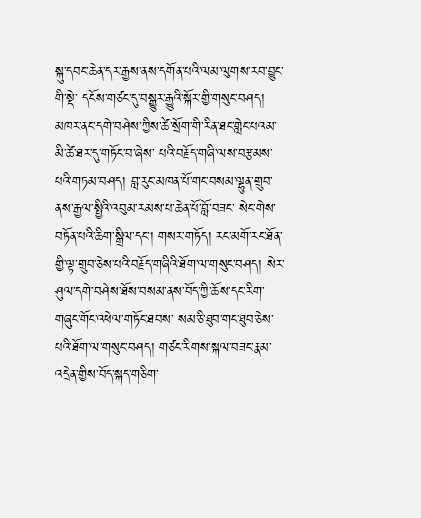སྐུ་དབང་ཆེན་དར་རྒྱས་ནས་དགོན་པའི་ལམ་ལུགས་རབ་བྱུང་གི་སྡེ་ དངོས་གཙང་དུ་བསྒྱུར་རྒྱུའི་སྐོར་གྱི་གསུང་བཤད། མཁར་ནང་དགེ་བཤེས་ཀྱིས་ཚེ་སྲོག་གི་རིན་ཐང་གླེང་པའམ་མི་ཚེ་ཐར་དུ་གཏོང་བ་ཞེས་ པའི་བརྗོད་གཞི་ལས་བརྩམས་པའི་གཏམ་བཤད། བླ་རུང་མཁན་པོ་གང་བསམ་ལྷུན་གྲུབ་ནས་རྒྱལ་སྤྱིའི་འབུམ་རམས་པ་ཆེན་པོ་བློ་བཟང་ སེང་གེས་བཏོན་པའི་ཆིག་སྒྲིལ་དང་། གསར་གཏོད། རང་མགོ་རང་ཐོན་གྱི་ལྟ་གྲུབ་ཅེས་པའི་བརྗོད་གཞིའི་ཐོག་ལ་གསུང་བཤད། སེར་ཤུལ་དགེ་བཤེས་ཐོས་བསམ་ནས་བོད་ཀྱི་ཆོས་དང་རིག་གཞུང་གོང་འཕེལ་གཏོང་ཐབས་ སམ་ཅི་ཐུབ་གང་ཐུབ་ཅེས་པའི་ཐོག་ལ་གསུང་བཤད། གཙང་རིགས་སྐལ་བཟང་རྣམ་འདྲེན་གྱིས་བོད་སྐད་གཅིག་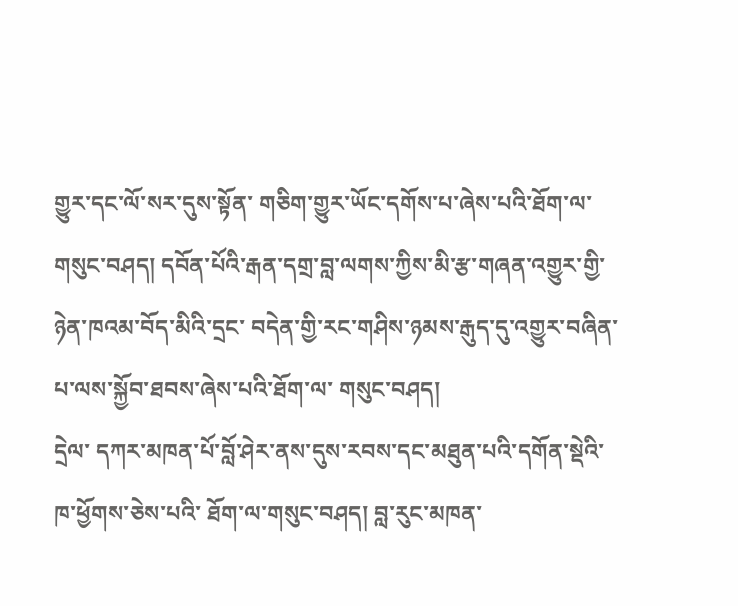གྱུར་དང་ལོ་སར་དུས་སྟོན་ གཅིག་གྱུར་ཡོང་དགོས་པ་ཞེས་པའི་ཐོག་ལ་གསུང་བཤད། དབོན་པོའི་རྒན་དགྲ་བླ་ལགས་ཀྱིས་མི་རྩ་གཞན་འགྱུར་གྱི་ཉེན་ཁའམ་བོད་མིའི་དྲང་ བདེན་གྱི་རང་གཤིས་ཉམས་རྒུད་དུ་འགྱུར་བཞིན་པ་ལས་སྐྱོབ་ཐབས་ཞེས་པའི་ཐོག་ལ་ གསུང་བཤད།
དྲེལ་ དཀར་མཁན་པོ་བློ་ཤེར་ནས་དུས་རབས་དང་མཐུན་པའི་དགོན་སྡེའི་ཁ་ཕྱོགས་ཅེས་པའི་ ཐོག་ལ་གསུང་བཤད། བླ་རུང་མཁན་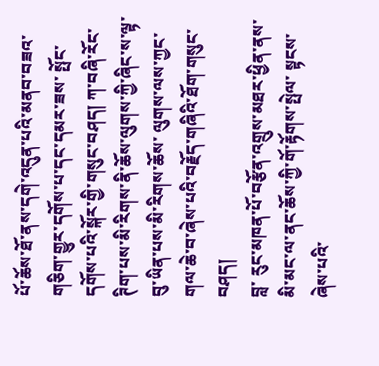པོ་ཆོས་ཐོ་ནས་དགེ་འདུན་པའི་མནབ་བཟའ་གཅིག་གྱུར་དགོས་པ་དང་དམར་ཟས་ སྤོང་དགོས་པའི་སྐོར་གྱི་གསུང་བཤད། ཀ་བཞི་རོང་ཊིག་པས་མི་རིགས་ནི་ཆོས་ལུགས་ཀྱི་ཞིང་ས་ལྟ་བུ་ཡིན་པས་མི་རིགས་ཆོས་ ལུགས་ལས་ཀྱང་གལ་ཆེ་བ་ཞེས་པའི་བརྗོད་གཞིའི་ཐོག་གསུང་བཤད།
བླ་ རུང་མཁན་པོ་བརྩོན་འགྲུས་མཐར་ཕྱིན་ནས་མི་མང་ལ་ནང་ཆོས་ཀྱི་གོ་རྟོགས་སྤེལ་ སྟངས་ཞེས་པའི་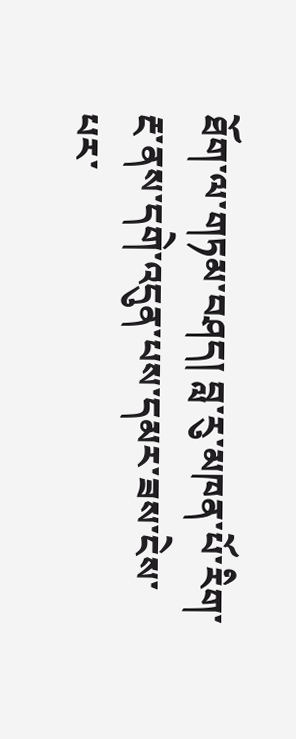ཐོག་ལ་གཏམ་བཤད། བླ་རུ་མཁན་པོ་རིག་རྔ་ནས་དགེ་འདུན་པས་དམར་ཟས་ངེས་པར་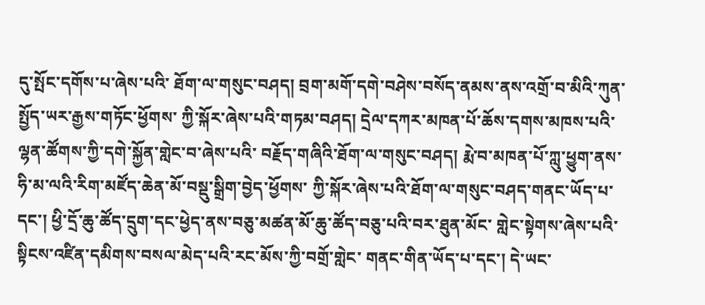དུ་སྤོང་དགོས་པ་ཞེས་པའི་ ཐོག་ལ་གསུང་བཤད། བྲག་མགོ་དགེ་བཤེས་བསོད་ནམས་ནས་འགྲོ་བ་མིའི་ཀུན་སྤྱོད་ཡར་རྒྱས་གཏོང་ཕྱོགས་ ཀྱི་སྐོར་ཞེས་པའི་གཏམ་བཤད། དྲེལ་དཀར་མཁན་པོ་ཆོས་དགས་མཁས་པའི་ལྷན་ཚོགས་ཀྱི་དགེ་སྐྱོན་གླེང་བ་ཞེས་པའི་ བརྗོད་གཞིའི་ཐོག་ལ་གསུང་བཤད། རྨེ་བ་མཁན་པོ་ཀླུ་ཕྱུག་ནས་ཧི་མ་ལའི་རིག་མཛོད་ཆེན་མོ་བསྡུ་སྒྲིག་བྱེད་ཕྱོགས་ ཀྱི་སྐོར་ཞེས་པའི་ཐོག་ལ་གསུང་བཤད་གནང་ཡོད་པ་དང་། ཕྱི་དྲོ་ཆུ་ཚོད་དྲུག་དང་ཕྱེད་ནས་བཅུ་མཚན་མོ་ཆུ་ཚོད་བཅུ་པའི་བར་ཐུན་མོང་ གླེང་སྟེགས་ཞེས་པའི་སྟིངས་འཛིན་དམིགས་བསལ་མེད་པའི་རང་མོས་ཀྱི་བགྲོ་གླེང་ གནང་གིན་ཡོད་པ་དང་། དེ་ཡང་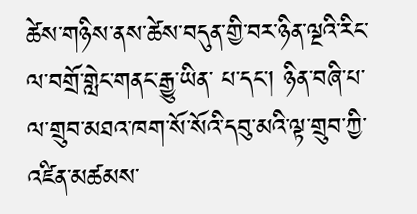ཚེས་གཉིས་ནས་ཚེས་བདུན་གྱི་བར་ཉིན་ལྔའི་རིང་ལ་བགྲོ་གླེང་གནང་རྒྱུ་ཡིན་ པ་དང་། ཉིན་བཞི་པ་ལ་གྲུབ་མཐའ་ཁག་སོ་སོའི་དབུ་མའི་ལྟ་གྲུབ་ཀྱི་འཛིན་མཚམས་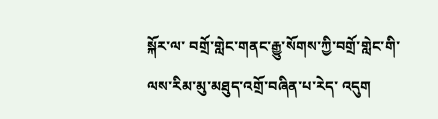སྐོར་ལ་ བགྲོ་གླེང་གནང་རྒྱུ་སོགས་ཀྱི་བགྲོ་གླེང་གི་ལས་རིམ་མུ་མཐུད་འགྲོ་བཞིན་པ་རེད་ འདུག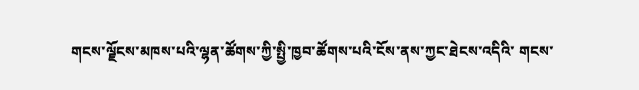གངས་ལྗོངས་མཁས་པའི་ལྷན་ཚོགས་ཀྱི་སྤྱི་ཁྱབ་ཚོགས་པའི་ངོས་ནས་ཀྱང་ཐེངས་འདིའི་ གངས་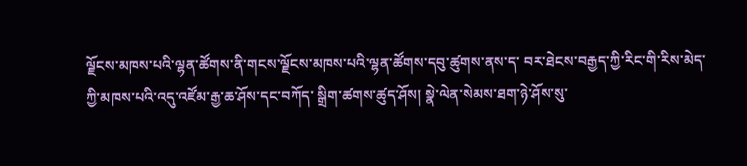ལྗོངས་མཁས་པའི་ལྷན་ཚོགས་ནི་གངས་ལྗོངས་མཁས་པའི་ལྷན་ཚོགས་དབུ་ཚུགས་ནས་ད་ བར་ཐེངས་བརྒྱད་ཀྱི་རིང་གི་རིས་མེད་ཀྱི་མཁས་པའི་འདུ་འཛོམ་རྒྱ་ཆ་ཤོས་དང་བཀོད་ སྒྲིག་ཚགས་ཚུད་ཤོས། སྣེ་ལེན་སེམས་ཐག་ཉེ་ཤོས་སུ་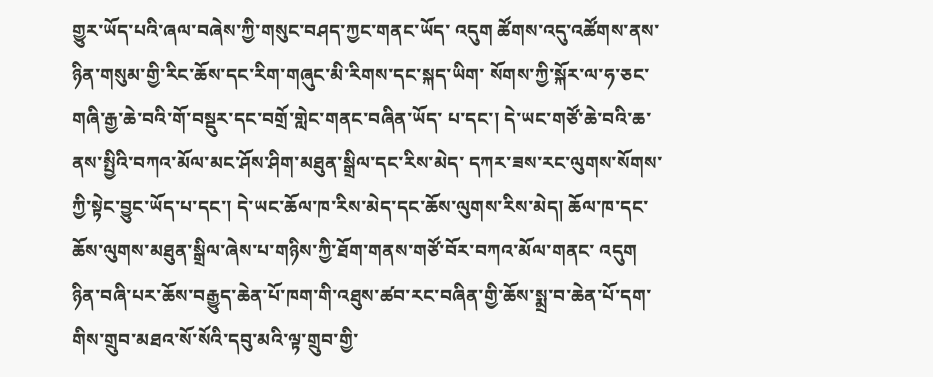གྱུར་ཡོད་པའི་ཞལ་བཞེས་ཀྱི་གསུང་བཤད་ཀྱང་གནང་ཡོད་ འདུག ཚོགས་འདུ་འཚོགས་ནས་ཉིན་གསུམ་གྱི་རིང་ཆོས་དང་རིག་གཞུང་མི་རིགས་དང་སྐད་ཡིག་ སོགས་ཀྱི་སྐོར་ལ་ཧ་ཅང་གཞི་རྒྱ་ཆེ་བའི་གོ་བསྡུར་དང་བགྲོ་གླེང་གནང་བཞིན་ཡོད་ པ་དང་། དེ་ཡང་གཙོ་ཆེ་བའི་ཆ་ནས་སྤྱིའི་བཀའ་མོལ་མང་ཤོས་ཤིག་མཐུན་སྒྲིལ་དང་རིས་མེད་ དཀར་ཟས་རང་ལུགས་སོགས་ཀྱི་སྟེང་བྱུང་ཡོད་པ་དང་། དེ་ཡང་ཆོལ་ཁ་རིས་མེད་དང་ཆོས་ལུགས་རིས་མེད། ཆོལ་ཁ་དང་ཆོས་ལུགས་མཐུན་སྒྲིལ་ཞེས་པ་གཉིས་ཀྱི་ཐོག་གནས་གཙོ་བོར་བཀའ་མོལ་གནང་ འདུག
ཉིན་བཞི་པར་ཆོས་བརྒྱུད་ཆེན་པོ་ཁག་གི་འཐུས་ཚབ་རང་བཞིན་གྱི་ཆོས་སྨྲ་བ་ཆེན་པོ་དག་གིས་གྲུབ་མཐའ་སོ་སོའི་དབུ་མའི་ལྟ་གྲུབ་གྱི་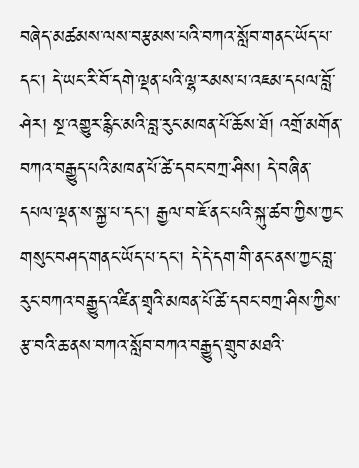བཞེད་མཚམས་ལས་བརྩམས་པའི་བཀའ་སློབ་གནང་ཡོད་པ་དང་། དེ་ཡང་རི་བོ་དགེ་ལྡན་པའི་ལྷ་རམས་པ་འཇམ་དཔལ་བློ་ཤེར། སྔ་འགྱུར་རྙིང་མའི་བླ་རུང་མཁན་པོ་ཆོས་ཐོ། འགྲོ་མགོན་བཀའ་བརྒྱུད་པའི་མཁན་པོ་ཚེ་དབང་བཀྲ་ཤིས། དེ་བཞིན་དཔལ་ལྡན་ས་སྐྱ་པ་དང་། རྒྱལ་བ་ཇོ་ནང་པའི་སྐུ་ཚབ་ཀྱིས་ཀྱང་གསུང་བཤད་གནང་ཡོད་པ་དང་། དེ་དེ་དག་གི་ནང་ནས་ཀྱང་བླ་རུང་བཀའ་བརྒྱུད་འཛིན་གྲྭའི་མཁན་པོ་ཚེ་དབང་བཀྲ་ཤིས་ཀྱིས་རྩ་བའི་ཆ་ནས་བཀའ་སློབ་བཀའ་བརྒྱུད་གྲུབ་མཐའི་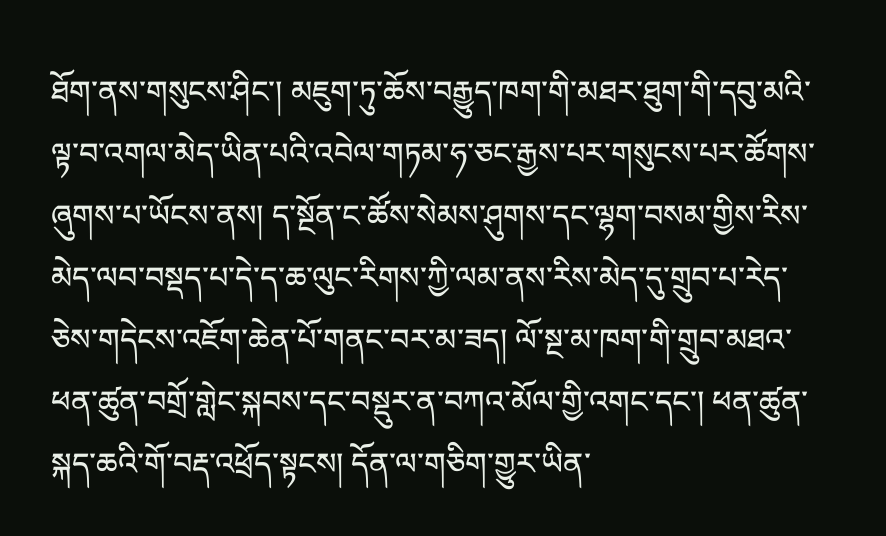ཐོག་ནས་གསུངས་ཤིང་། མཇུག་ཏུ་ཆོས་བརྒྱུད་ཁག་གི་མཐར་ཐུག་གི་དབུ་མའི་ལྟ་བ་འགལ་མེད་ཡིན་པའི་འབེལ་གཏམ་ཧ་ཅང་རྒྱས་པར་གསུངས་པར་ཚོགས་ཞུགས་པ་ཡོངས་ནས། ད་སྔོན་ང་ཚོས་སེམས་ཤུགས་དང་ལྷག་བསམ་གྱིས་རིས་མེད་ལབ་བསྡད་པ་དེ་ད་ཆ་ལུང་རིགས་ཀྱི་ལམ་ནས་རིས་མེད་དུ་གྲུབ་པ་རེད་ཅེས་གདེངས་འཇོག་ཆེན་པོ་གནང་བར་མ་ཟད། ལོ་སྔ་མ་ཁག་གི་གྲུབ་མཐའ་ཕན་ཚུན་བགྲོ་གླེང་སྐབས་དང་བསྡུར་ན་བཀའ་མོལ་གྱི་འགང་དང་། ཕན་ཚུན་སྐད་ཆའི་གོ་བརྡ་འཕྲོད་སྟངས། དོན་ལ་གཅིག་གྱུར་ཡིན་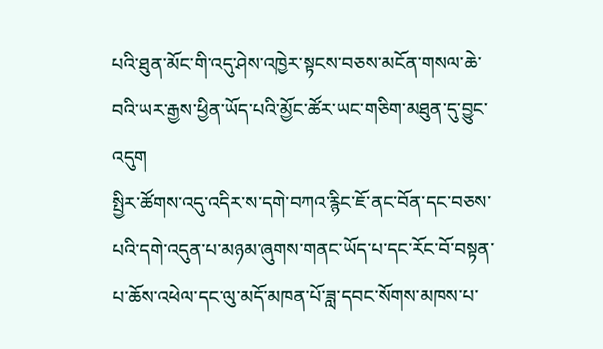པའི་ཐུན་མོང་གི་འདུ་ཤེས་འཁྱེར་སྟངས་བཅས་མངོན་གསལ་ཆེ་བའི་ཡར་རྒྱས་ཕྱིན་ཡོད་པའི་མྱོང་ཚོར་ཡང་གཅིག་མཐུན་དུ་བྱུང་འདུག
སྤྱིར་ཚོགས་འདུ་འདིར་ས་དགེ་བཀའ་རྙིང་ཇོ་ནང་བོན་དང་བཅས་པའི་དགེ་འདུན་པ་མཉམ་ཞུགས་གནང་ཡོད་པ་དང་རོང་བོ་བསྟན་པ་ཆོས་འཕེལ་དང་ལུ་མདོ་མཁན་པོ་ཟླ་དབང་སོགས་མཁས་པ་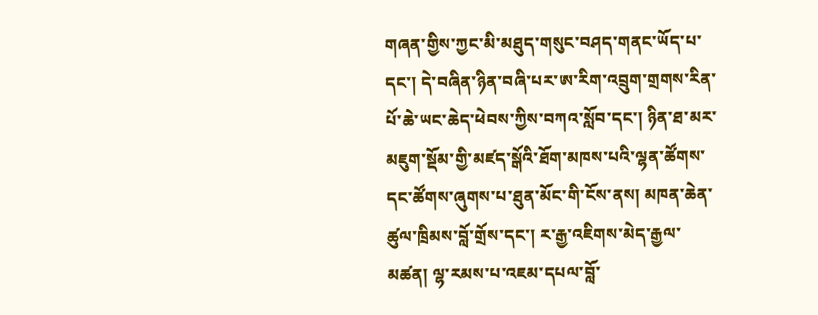གཞན་གྱིས་ཀྱང་མི་མཐུད་གསུང་བཤད་གནང་ཡོད་པ་དང་། དེ་བཞིན་ཉིན་བཞི་པར་ཨ་རིག་འབྲུག་གྲགས་རིན་པོ་ཆེ་ཡང་ཆེད་ཕེབས་ཀྱིས་བཀའ་སློབ་དང་། ཉིན་ཐ་མར་མཇུག་སྡོམ་གྱི་མཛད་སྒོའི་ཐོག་མཁས་པའི་ལྷན་ཚོགས་དང་ཚོགས་ཞུགས་པ་ཐུན་མོང་གི་ངོས་ནས། མཁན་ཆེན་ཚུལ་ཁྲིམས་བློ་གྲོས་དང་། ར་རྒྱ་འཇིགས་མེད་རྒྱལ་མཚན། ལྷ་རམས་པ་འཇམ་དཔལ་བློ་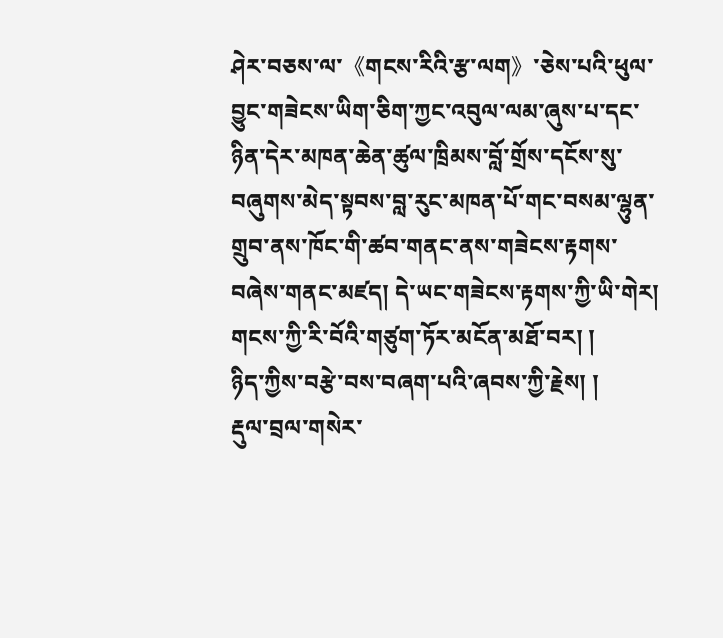ཤེར་བཅས་ལ་《གངས་རིའི་རྩ་ལག》་ཅེས་པའི་ཕུལ་བྱུང་གཟེངས་ཡིག་ཅིག་ཀྱང་འབུལ་ལམ་ཞུས་པ་དང་ཉིན་དེར་མཁན་ཆེན་ཚུལ་ཁྲིམས་བློ་གྲོས་དངོས་སུ་བཞུགས་མེད་སྟབས་བླ་རུང་མཁན་པོ་གང་བསམ་ལྷུན་གྲུབ་ནས་ཁོང་གི་ཚབ་གནང་ནས་གཟེངས་རྟགས་བཞེས་གནང་མཛད། དེ་ཡང་གཟེངས་རྟགས་ཀྱི་ཡི་གེར། གངས་ཀྱི་རི་བོའི་གཙུག་ཏོར་མངོན་མཐོ་བར། །
ཉིད་ཀྱིས་བརྩེ་བས་བཞག་པའི་ཞབས་ཀྱི་རྗེས། །
རྡུལ་བྲལ་གསེར་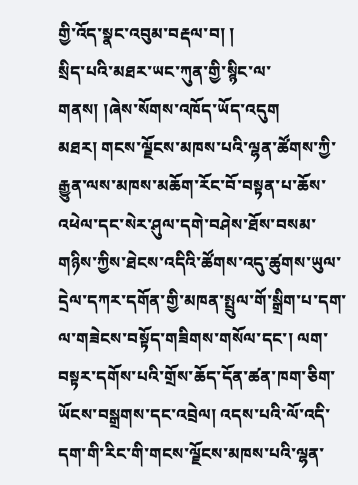གྱི་འོད་སྣང་འབུམ་བརྡལ་བ། །
སྲིད་པའི་མཐར་ཡང་ཀུན་གྱི་སྙིང་ལ་གནས། །ཞེས་སོགས་འཁོད་ཡོད་འདུག
མཐར། གངས་ལྗོངས་མཁས་པའི་ལྷན་ཚོགས་ཀྱི་རྒྱུན་ལས་མཁས་མཆོག་རོང་བོ་བསྟན་པ་ཆོས་འཕེལ་དང་སེར་ཤུལ་དགེ་བཤེས་ཐོས་བསམ་གཉིས་ཀྱིས་ཐེངས་འདིའི་ཚོགས་འདུ་ཚུགས་ཡུལ་དྲེལ་དཀར་དགོན་གྱི་མཁན་སྤྲུལ་གོ་སྒྲིག་པ་དག་ལ་གཟེངས་བསྟོད་གཟིགས་གསོལ་དང་། ལག་བསྟར་དགོས་པའི་གྲོས་ཆོད་དོན་ཚན་ཁག་ཅིག་ཡོངས་བསྒྲགས་དང་འབྲེལ། འདས་པའི་ལོ་འདི་དག་གི་རིང་གི་གངས་ལྗོངས་མཁས་པའི་ལྷན་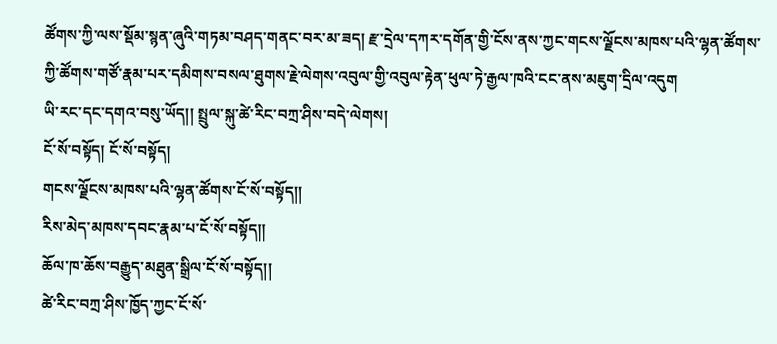ཚོགས་ཀྱི་ལས་སྡོམ་སྙན་ཞུའི་གཏམ་བཤད་གནང་བར་མ་ཟད། རྫ་དྲེལ་དཀར་དགོན་གྱི་ངོས་ནས་ཀྱང་གངས་ལྗོངས་མཁས་པའི་ལྷན་ཚོགས་ཀྱི་ཚོགས་གཙོ་རྣམ་པར་དམིགས་བསལ་ཐུགས་རྗེ་ལེགས་འབུལ་གྱི་འབུལ་རྟེན་ཕུལ་ཏེ་རྒྱལ་ཁའི་ངང་ནས་མཇུག་དྲིལ་འདུག
ཡི་རང་དང་དགའ་བསུ་ཡོད།། སྤྲུལ་སྐུ་ཚེ་རིང་བཀྲ་ཤིས་བདེ་ལེགས།
ངོ་སོ་བསྟོད། ངོ་སོ་བསྟོད།
གངས་ལྗོངས་མཁས་པའི་ལྷན་ཚོགས་ངོ་སོ་བསྟོད།།
རིས་མེད་མཁས་དབང་རྣམ་པ་ངོ་སོ་བསྟོད།།
ཆོལ་ཁ་ཆོས་བརྒྱུད་མཐུན་སྒྲིལ་ངོ་སོ་བསྟོད།།
ཚེ་རིང་བཀྲ་ཤིས་ཁྱོད་ཀྱང་ངོ་སོ་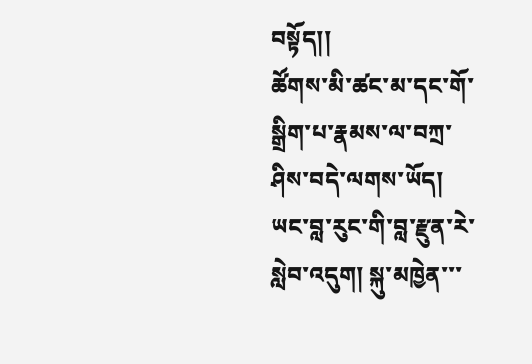བསྟོད།།
ཚོགས་མི་ཚང་མ་དང་གོ་སྒྲིག་པ་རྣམས་ལ་བཀྲ་ཤིས་བདེ་ལགས་ཡོད།
ཡང་བླ་རུང་གི་བླ་རྫུན་རེ་སླེབ་འདུག། སྐུ་མཁྱེན་་་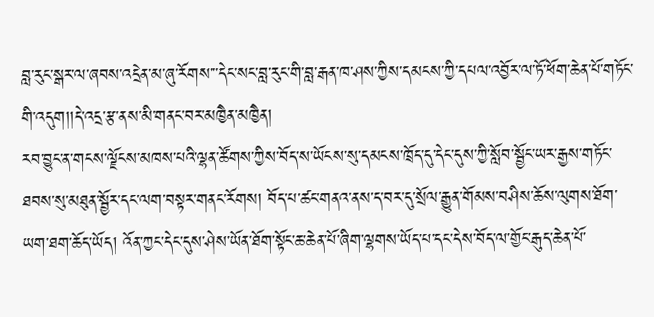བླ་རུང་སྒར་ལ་ཞབས་འདྲེན་མ་ཞུ་རོགས་་་དེང་སང་བླ་རུང་གི་བླ་རྒན་ཁ་ཤས་ཀྱིས་དམངས་ཀྱི་དཔལ་འབྱོར་ལ་ཏོ་ཕོག་ཆེན་པོ་གཏོང་གི་འདུག།།དེ་འདྲ་རྩ་ནས་མི་གནང་བར་མཁྱཻན་མཁྱཻན།
རབ་བྱུང་ན་གངས་ལྗོངས་མཁས་པའི་ལྷན་ཚོགས་ཀྱིས་བོད་ས་ཡོངས་སུ་དམངས་ཁྲོད་དུ་དེང་དུས་ཀྱི་སློབ་སྦྱོང་ཡར་རྒྱས་གཏོང་ཐབས་སུ་མཐུན་སྦྱོར་དང་ལག་བསྟར་གནང་རོགས། བོད་པ་ཚང་གནའ་ནས་ད་བར་དུ་སྲོལ་རྒྱུན་གོམས་བཤིས་ཆོས་ལུགས་ཐོག་ཡག་ཐག་ཆོད་ཡོད། འོན་ཀྱང་དེང་དུས་ཤེས་ཡོན་ཐོག་སྟོང་ཆ་ཆེན་པོ་ཞིག་ལྷགས་ཡོད་པ་དང་དེས་བོད་ལ་གྱོང་རྒུད་ཆེན་པོ་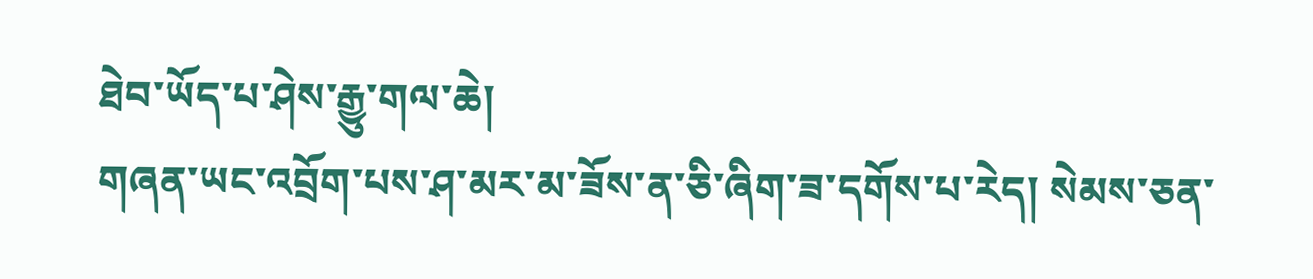ཐེབ་ཡོད་པ་ཤེས་རྒྱུ་གལ་ཆེ།
གཞན་ཡང་འབྲོག་པས་ཤ་མར་མ་ཟོས་ན་ཅི་ཞིག་ཟ་དགོས་པ་རེད། སེམས་ཅན་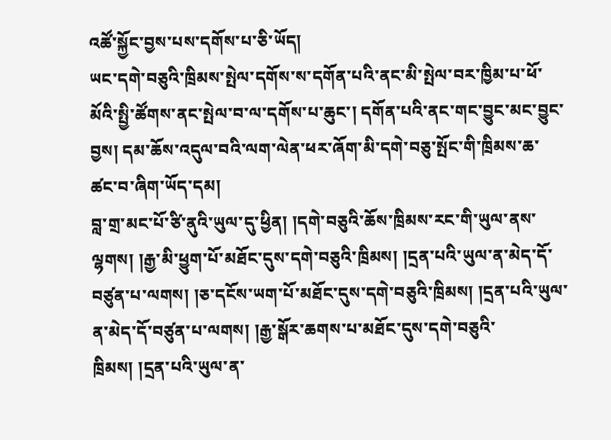འཚོ་སྐྱོང་བྱས་པས་དགོས་པ་ཅི་ཡོད།
ཡང་དགེ་བཅུའི་ཁྲིམས་སྤེལ་དགོས་ས་དགོན་པའི་ནང་མི་སྤེལ་བར་ཁྱིམ་པ་ཕོ་མོའི་སྤྱི་ཚོགས་ནང་སྤེལ་བ་ལ་དགོས་པ་ཆུང་། དགོན་པའི་ནང་གང་བྱུང་མང་བྱུང་བྱས། དམ་ཆོས་འདུལ་བའི་ལག་ལེན་ཕར་ཞོག་མི་དགེ་བཅུ་སྤོང་གི་ཁྲིམས་ཆ་ཚང་བ་ཞིག་ཡོད་དམ།
བླ་གྲ་མང་པོ་ཙི་ནུའི་ཡུལ་དུ་ཕྱིན། །དགེ་བཅུའི་ཆོས་ཁྲིམས་རང་གི་ཡུལ་ནས་ལྷགས། །རྒྱ་མི་ཕྱུག་པོ་མཐོང་དུས་དགེ་བཅུའི་ཁྲིམས། །དྲན་པའི་ཡུལ་ན་མེད་དོ་བཙུན་པ་ལགས། །ཅ་དངོས་ཡག་པོ་མཐོང་དུས་དགེ་བཅུའི་ཁྲིམས། །དྲན་པའི་ཡུལ་ན་མེད་དོ་བཙུན་པ་ལགས། །རྒྱ་སྒོར་ཆགས་པ་མཐོང་དུས་དགེ་བཅུའི་ཁྲིམས། །དྲན་པའི་ཡུལ་ན་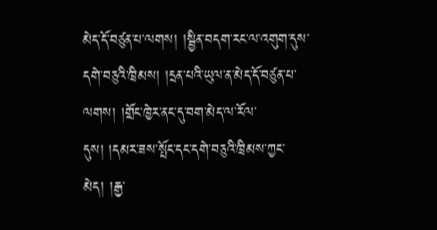མེད་དོ་བཙུན་པ་ལགས། །སྦྱིན་བདག་རང་ལ་འགུག་དུས་དགེ་བཅུའི་ཁྲིམས། །དྲན་པའི་ཡུལ་ན་མེད་དོ་བཙུན་པ་ལགས། །གྲོང་ཁྱེར་ནང་དུ་བག་མེད་ལ་རོལ་དུས། །དམར་ཟས་སྤོང་དང་དགེ་བཅུའི་ཁྲིམས་ཀྱང་མེད། །རྒྱ་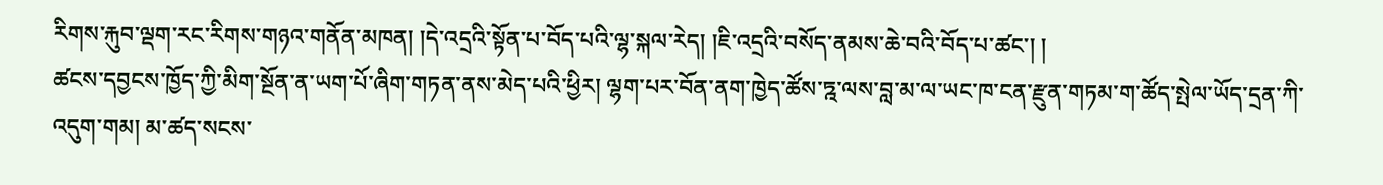རིགས་རྐུབ་ལྡག་རང་རིགས་གཉའ་གནོན་མཁན། །དེ་འདྲའི་སྟོན་པ་བོད་པའི་ལྷ་སྐལ་རེད། །ཇི་འདྲའི་བསོད་ནམས་ཆེ་བའི་བོད་པ་ཚང་། །
ཚངས་དབྱངས་ཁྱོད་ཀྱི་མིག་སྔོན་ན་ཡག་པོ་ཞིག་གཏན་ནས་མེད་པའི་ཕྱིར། ལྷག་པར་བོན་ནག་ཁྱེད་ཚོས་ཏྰ་ལས་བླ་མ་ལ་ཡང་ཁ་ངན་རྫུན་གཏམ་ག་ཚོད་སྤེལ་ཡོད་དྲན་ཀི་འདུག་གམ། མ་ཚད་སངས་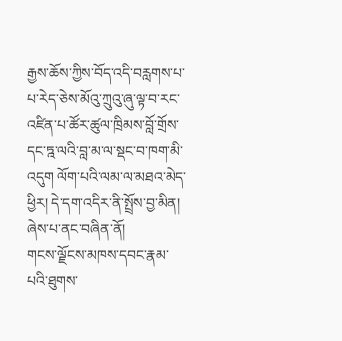རྒྱས་ཆོས་ཀྱིས་བོད་འདི་བརླགས་པ་པ་རེད་ཅེས་མོའུ་ཀྲུའུ་ཞུ་ལྟ་བ་རང་འཛིན་པ་ཚོར་ཚུལ་ཁྲིམས་བློ་གྲོས་དང་ཏྰ་ལའི་བླ་མ་ལ་སྡང་བ་ཁག་མི་འདུག ལོག་པའི་ལམ་ལ་མཐའ་མེད་ཕྱིར། དེ་དག་འདིར་ནི་སྤྲོས་བྱ་མིན། ཞེས་པ་ནང་བཞིན་ནོ།
གངས་ལྗོངས་མཁས་དབང་རྣམ་པའི་ཐུགས་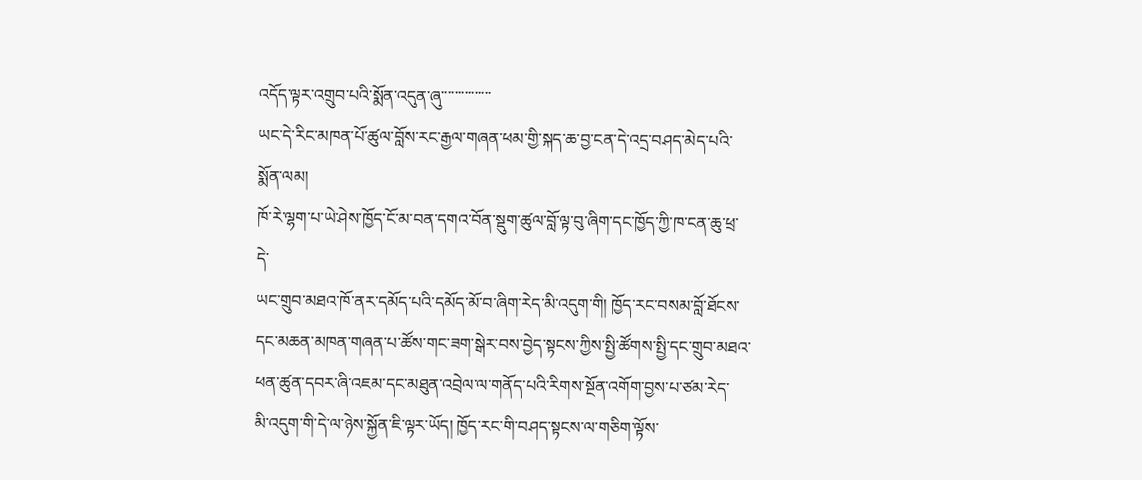འདོད་ལྟར་འགྲུབ་པའི་སྨོན་འདུན་ཞུ་་་་་་་་་་་་་་་
ཡང་དེ་རིང་མཁན་པོ་ཚུལ་བློས་རང་རྒྱལ་གཞན་ཕམ་གྱི་སྐད་ཆ་བྱ་ངན་དེ་འདྲ་བཤད་མེད་པའི་སྨོན་ལམ།
ཁོ་རེ་ལྷག་པ་ཡེ་ཤེས་ཁྱོད་ངོ་མ་བན་དགའ་བོན་སྡུག་ཚུལ་བློ་ལྟ་བུ་ཞིག་དང་ཁྱོད་ཀྱི་ཁ་ངན་ཆུ་ཕྲ་དེ་
ཡང་གྲུབ་མཐའ་ཁོ་ནར་དམོད་པའི་དམོད་མོ་བ་ཞིག་རེད་མི་འདུག་གི། ཁྱོད་རང་བསམ་བློ་ཐོངས་
དང་མཆན་མཁན་གཞན་པ་ཚོས་གང་ཟག་སྒེར་བས་བྱེད་སྟངས་ཀྱིས་སྤྱི་ཚོགས་སྤྱི་དང་གྲུབ་མཐའ་
ཕན་ཚུན་དབར་ཞི་འཇམ་དང་མཐུན་འབྲེལ་ལ་གནོད་པའི་རིགས་སྔོན་འགོག་བྱས་པ་ཙམ་རེད་
མི་འདུག་གི་དེ་ལ་ཉེས་སྐྱོན་ཇི་ལྟར་ཡོད། ཁྱོད་རང་གི་བཤད་སྟངས་ལ་གཅིག་ལྟོས་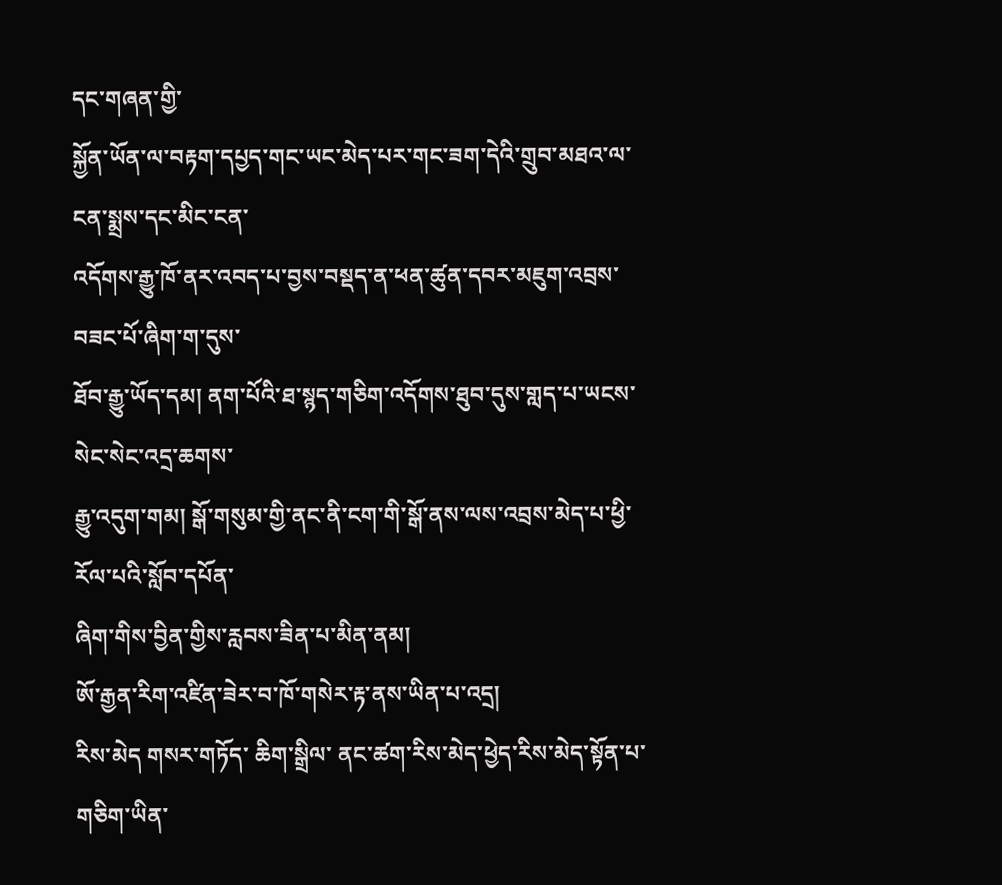དང་གཞན་གྱི་
སྐྱོན་ཡོན་ལ་བརྟག་དཔྱད་གང་ཡང་མེད་པར་གང་ཟག་དེའི་གྲུབ་མཐའ་ལ་ངན་སྨྲས་དང་མིང་ངན་
འདོགས་རྒྱུ་ཁོ་ནར་འབད་པ་བྱས་བསྡད་ན་ཕན་ཚུན་དབར་མཇུག་འབྲས་བཟང་པོ་ཞིག་ག་དུས་
ཐོབ་རྒྱུ་ཡོད་དམ། ནག་པོའི་ཐ་སྙད་གཅིག་འདོགས་ཐུབ་དུས་གླད་པ་ཡངས་སེང་སེང་འདྲ་ཆགས་
རྒྱུ་འདུག་གམ། སྒོ་གསུམ་གྱི་ནང་ནི་ངག་གི་སྒོ་ནས་ལས་འབྲས་མེད་པ་ཕྱི་རོལ་པའི་སློབ་དཔོན་
ཞིག་གིས་བྱིན་གྱིས་རླབས་ཟིན་པ་མིན་ནམ།
ཨོ་རྒྱན་རིག་འཛིན་ཟེར་བ་ཁོ་གསེར་རྟ་ནས་ཡིན་པ་འདྲ།
རིས་མེད གསར་གཏོད་ ཆིག་སྒྲིལ་ ནང་ཚག་རིས་མེད་ཕྱེད་རིས་མེད་སྟོན་པ་གཅིག་ཡིན་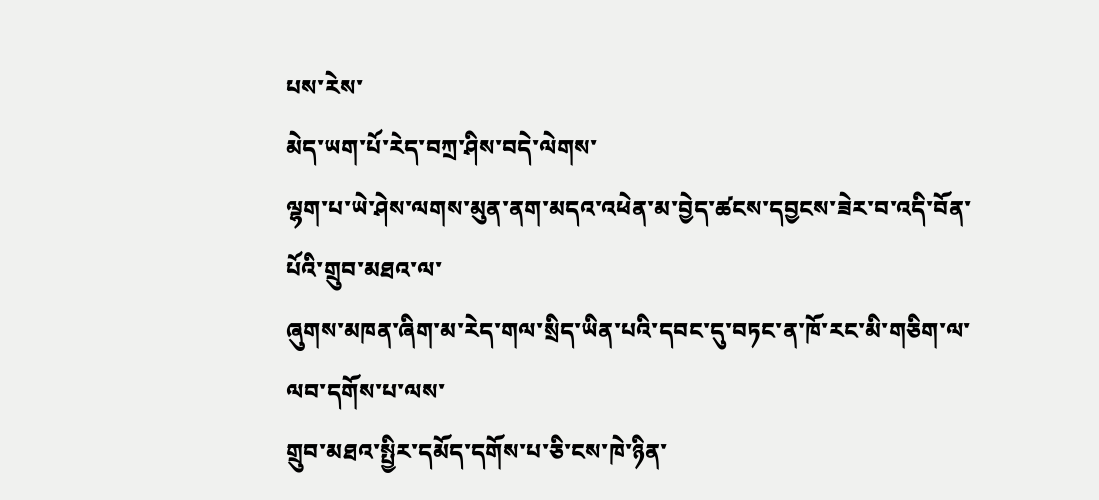པས་རེས་
མེད་ཡག་པོ་རེད་བཀྲ་ཤིས་བདེ་ལེགས་
ལྷག་པ་ཡེ་ཤེས་ལགས་མུན་ནག་མདའ་འཕེན་མ་བྱེད་ཚངས་དབྱངས་ཟེར་བ་འདི་བོན་པོའི་གྲུབ་མཐའ་ལ་
ཞུགས་མཁན་ཞིག་མ་རེད་གལ་སྲིད་ཡིན་པའི་དབང་དུ་བཏང་ན་ཁོ་རང་མི་གཅིག་ལ་ལབ་དགོས་པ་ལས་
གྲུབ་མཐའ་སྤྱིར་དམོད་དགོས་པ་ཅི་ངས་ཁེ་ཉིན་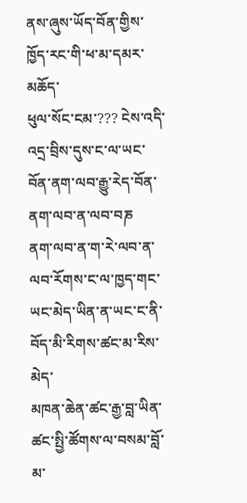ནས་ཞུས་ཡོད་བོན་གྱིས་ཁྱོད་རང་གི་ཕ་མ་དམར་མཆོད་
ཕུལ་སོང་ངམ་??? ངེས་འདི་འདྲ་བྲིས་དུས་ང་ལ་ཡང་བོན་ནག་ལབ་རྒྱུ་རེད་བོན་ནག་ལབ་ན་ལབ་བཎ
ནག་ལབ་ན་ག་རེ་ལབ་ན་ལབ་རོགས་ང་ལ་ཁྱད་གང་ཡང་མེད་ཡིན་ན་ཡང་ང་ནི་བོད་མི་རིགས་ཚང་མ་རིས་
མེད་
མཁན་ཆེན་ཚང་རྒྱ་བླ་ཡིན་ཚང་སྤྱི་ཚོགས་ལ་བསམ་བློ་མ་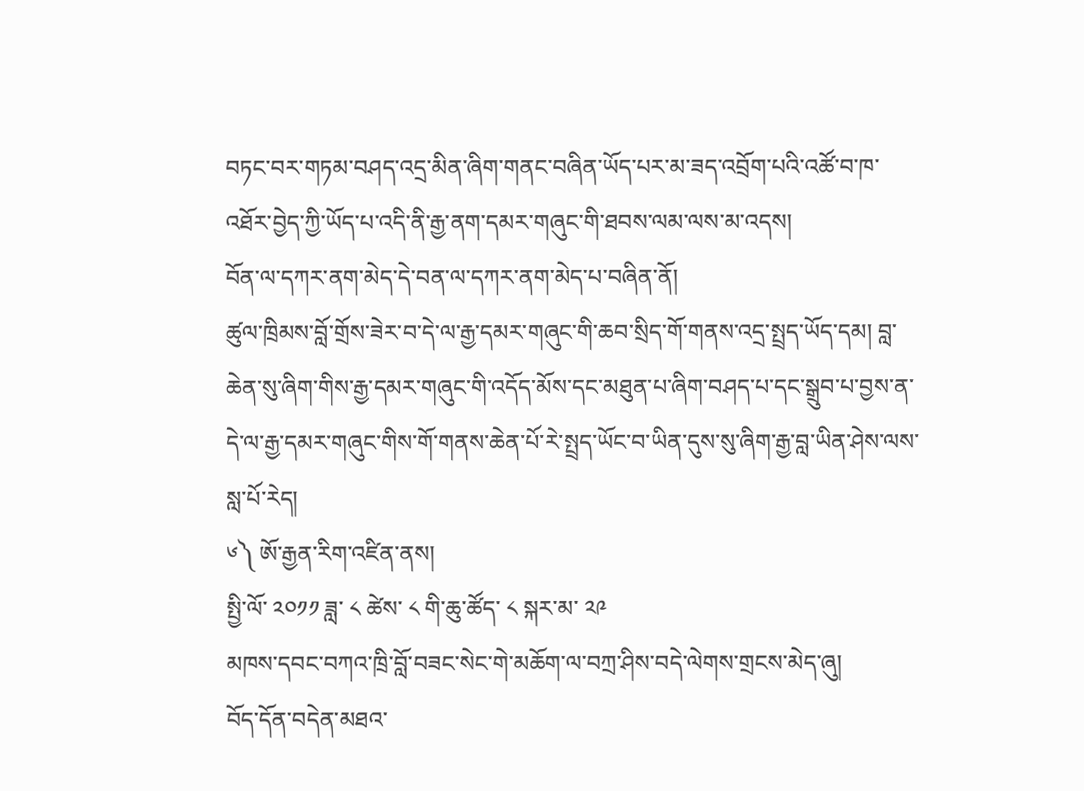བཏང་བར་གཏམ་བཤད་འདྲ་མིན་ཞིག་གནང་བཞིན་ཡོད་པར་མ་ཟད་འབྲོག་པའི་འཚོ་བ་ཁ་འཐོར་བྱེད་ཀྱི་ཡོད་པ་འདི་ནི་རྒྱ་ནག་དམར་གཞུང་གི་ཐབས་ལམ་ལས་མ་འདས།
བོན་ལ་དཀར་ནག་མེད་དེ་བན་ལ་དཀར་ནག་མེད་པ་བཞིན་ནོ།
ཚུལ་ཁྲིམས་བློ་གྲོས་ཟེར་བ་དེ་ལ་རྒྱ་དམར་གཞུང་གི་ཆབ་སྲིད་གོ་གནས་འདྲ་སྤྲད་ཡོད་དམ། བླ་ཆེན་སུ་ཞིག་གིས་རྒྱ་དམར་གཞུང་གི་འདོད་མོས་དང་མཐུན་པ་ཞིག་བཤད་པ་དང་སྒྲུབ་པ་བྱས་ན་དེ་ལ་རྒྱ་དམར་གཞུང་གིས་གོ་གནས་ཆེན་པོ་རེ་སྤྲད་ཡོང་བ་ཡིན་དུས་སུ་ཞིག་རྒྱ་བླ་ཡིན་ཤེས་ལས་སླ་པོ་རེད།
༦༽ ཨོ་རྒྱན་རིག་འཛིན་ནས།
སྤྱི་ལོ་ ༢༠༡༡ ཟླ་ ༨ ཚེས་ ༨ གི་ཆུ་ཚོད་ ༨ སྐར་མ་ ༢༩
མཁས་དབང་བཀའ་ཁྲི་བློ་བཟང་སེང་གེ་མཆོག་ལ་བཀྲ་ཤིས་བདེ་ལེགས་གྲངས་མེད་ཞུ།
བོད་དོན་བདེན་མཐའ་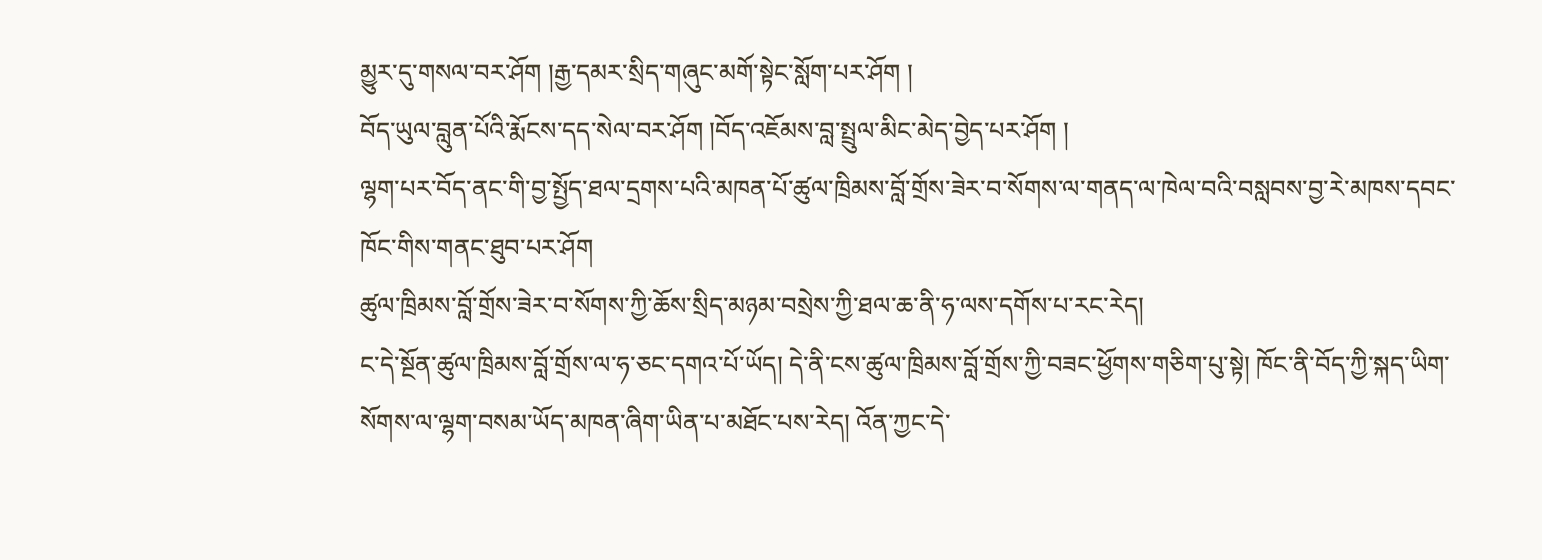མྱུར་དུ་གསལ་བར་ཤོག །རྒྱ་དམར་སྲིད་གཞུང་མགོ་སྟེང་སློག་པར་ཤོག །
བོད་ཡུལ་བླུན་པོའི་རྨོངས་དད་སེལ་བར་ཤོག །བོད་འཇོམས་བླ་སྤྲུལ་མིང་མེད་བྱེད་པར་ཤོག །
ལྷག་པར་བོད་ནང་གི་བྱ་སྤྱོད་ཐལ་དྲགས་པའི་མཁན་པོ་ཚུལ་ཁྲིམས་བློ་གྲོས་ཟེར་བ་སོགས་ལ་གནད་ལ་ཁེལ་བའི་བསླབས་བྱ་རེ་མཁས་དབང་ཁོང་གིས་གནང་ཐུབ་པར་ཤོག
ཚུལ་ཁྲིམས་བློ་གྲོས་ཟེར་བ་སོགས་ཀྱི་ཆོས་སྲིད་མཉམ་བསྲེས་ཀྱི་ཐལ་ཆ་ནི་ཧ་ལས་དགོས་པ་རང་རེད།
ང་དེ་སྔོན་ཚུལ་ཁྲིམས་བློ་གྲོས་ལ་ཧ་ཅང་དགའ་པོ་ཡོད། དེ་ནི་ངས་ཚུལ་ཁྲིམས་བློ་གྲོས་ཀྱི་བཟང་ཕྱོགས་གཅིག་པུ་སྟེ། ཁོང་ནི་བོད་ཀྱི་སྐད་ཡིག་སོགས་ལ་ལྷག་བསམ་ཡོད་མཁན་ཞིག་ཡིན་པ་མཐོང་པས་རེད། འོན་ཀྱང་དེ་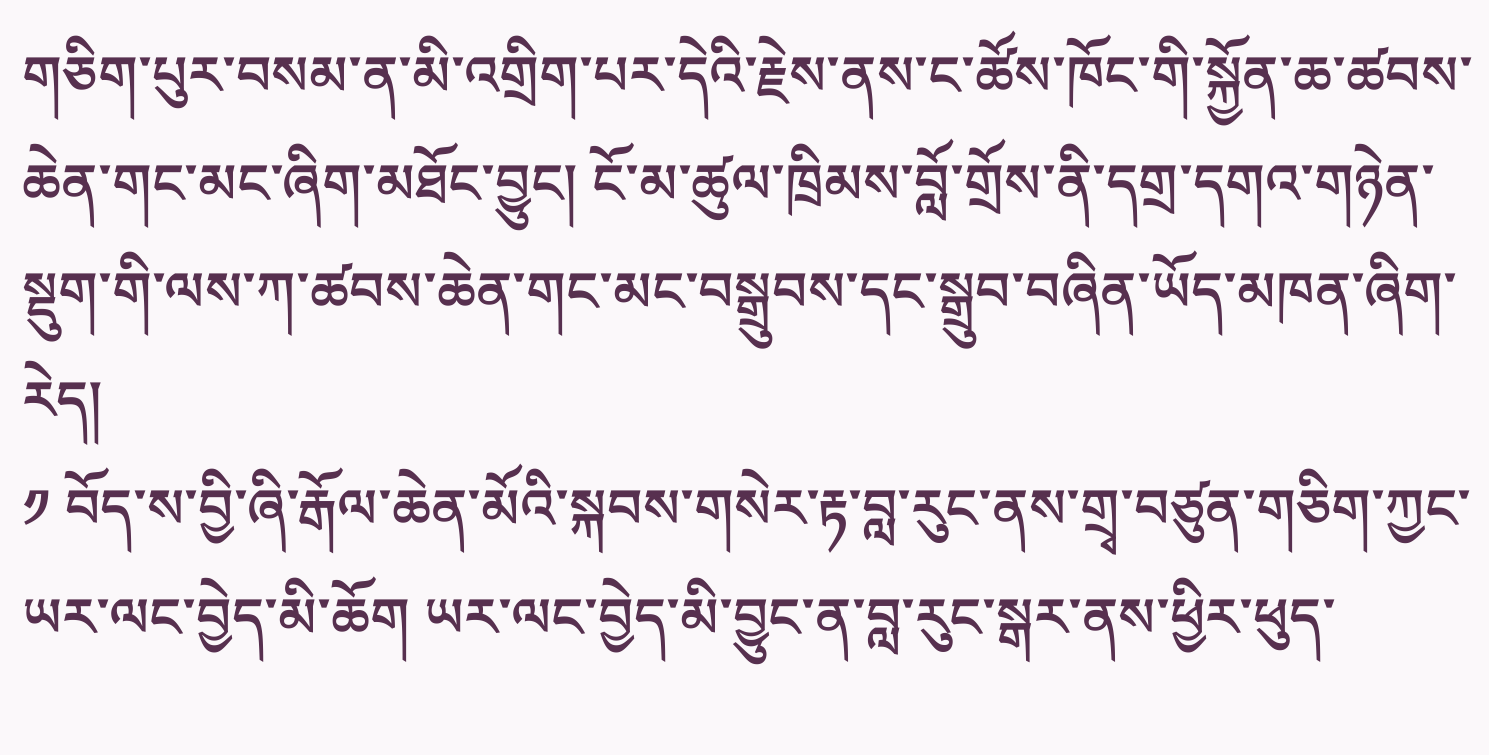གཅིག་པུར་བསམ་ན་མི་འགྲིག་པར་དེའི་རྗེས་ནས་ང་ཚོས་ཁོང་གི་སྐྱོན་ཆ་ཚབས་ཆེན་གང་མང་ཞིག་མཐོང་བྱུང། ངོ་མ་ཚུལ་ཁྲིམས་བློ་གྲོས་ནི་དགྲ་དགའ་གཉེན་སྡུག་གི་ལས་ཀ་ཚབས་ཆེན་གང་མང་བསྒྲུབས་དང་སྒྲུབ་བཞིན་ཡོད་མཁན་ཞིག་རེད།
༡ བོད་ས་བྱི་ཞི་རྒོལ་ཆེན་མོའི་སྐབས་གསེར་རྟ་བླ་རུང་ནས་གྲྭ་བཙུན་གཅིག་ཀྱང་ཡར་ལང་བྱེད་མི་ཆོག ཡར་ལང་བྱེད་མི་བྱུང་ན་བླ་རུང་སྒར་ནས་ཕྱིར་ཕུད་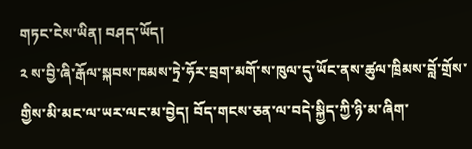གཏང་ངེས་ཡིན། བཤད་ཡོད།
༢ ས་བྱི་ཞི་རྒོལ་སྐབས་ཁམས་ཏྲེ་ཧོར་བྲག་མགོ་ས་ཁུལ་དུ་ཡོང་ནས་ཚུལ་ཁྲིམས་བློ་གྲོས་གྱིས་མི་མང་ལ་ཡར་ལང་མ་བྱེད། བོད་གངས་ཅན་ལ་བདེ་སྐྱིད་ཀྱི་ཉི་མ་ཞིག་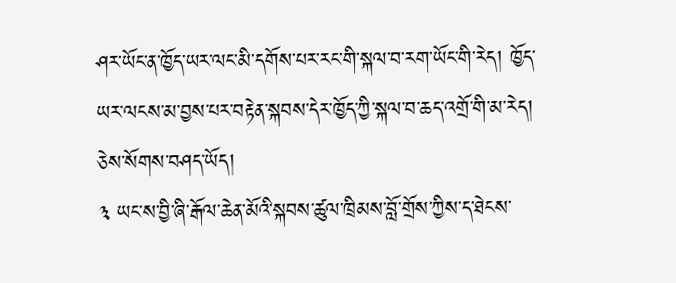ཤར་ཡོང་ན་ཁྱོད་ཡར་ལང་མི་དགོས་པར་རང་གི་སྐལ་བ་རག་ཡོང་གི་རེད། ཁྱོད་ཡར་ལངས་མ་བྱས་པར་བརྟེན་སྐབས་དེར་ཁྱོད་ཀྱི་སྐལ་བ་ཆད་འགྲོ་གི་མ་རེད། ཅེས་སོགས་བཤད་ཡོད།
༣ ཡང་ས་བྱི་ཞི་རྒོལ་ཆེན་མོའི་སྐབས་ཚུལ་ཁྲིམས་བློ་གྲོས་ཀྱིས་ད་ཐེངས་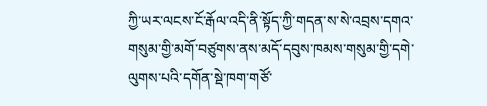ཀྱི་ཡར་ལངས་ངོ་རྒོལ་འདི་ནི་སྟོད་ཀྱི་གདན་ས་སེ་འབྲས་དགའ་གསུམ་གྱི་མགོ་བཙུགས་ནས་མདོ་དབུས་ཁམས་གསུམ་གྱི་དགེ་ལུགས་པའི་དགོན་སྡེ་ཁག་གཙོ་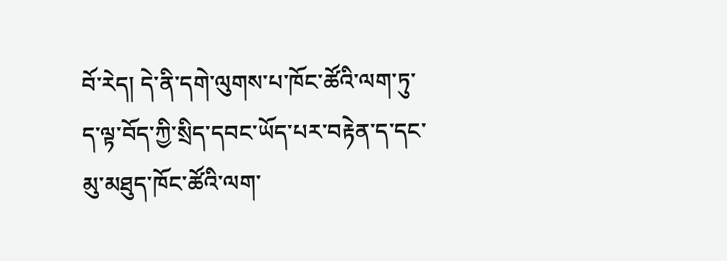བོ་རེད། དེ་ནི་དགེ་ལུགས་པ་ཁོང་ཚོའི་ལག་ཏུ་ད་ལྟ་བོད་ཀྱི་སྲིད་དབང་ཡོད་པར་བརྟེན་ད་དང་མུ་མཐུད་ཁོང་ཚོའི་ལག་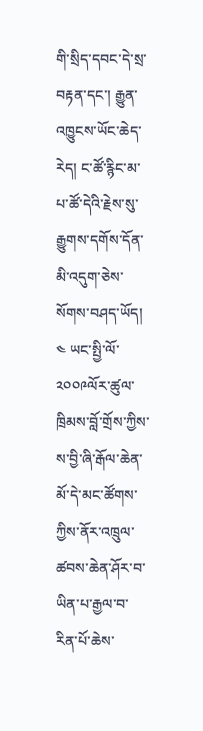གི་སྲིད་དབང་དེ་སྲ་བརྟན་དང་། རྒྱུན་འཁྱུངས་ཡོང་ཆེད་རེད། ང་ཚོ་རྙིང་མ་པ་ཚོ་དེའི་རྗེས་སུ་རྒྱུགས་དགོས་དོན་མི་འདུག་ཅེས་སོགས་བཤད་ཡོད།
༤ ཡང་སྤྱི་ལོ་༢༠༠༩ལོར་ཚུལ་ཁྲིམས་བློ་གྲོས་ཀྱིས་ས་བྱི་ཞི་རྒོལ་ཆེན་མོ་དེ་མང་ཚོགས་ཀྱིས་ནོར་འཁྲུལ་ཚབས་ཆེན་ཤོར་བ་ཡིན་པ་རྒྱལ་བ་རིན་པོ་ཆེས་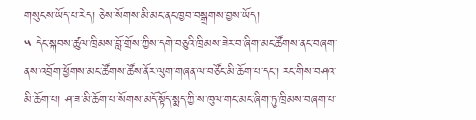གསུངས་ཡོད་པ་རེད། ཅེས་སོགས་མི་མང་ནང་ཁྱབ་བསྒྲགས་བྱས་ཡོད།
༥ དེང་སྐབས་ཚུལ་ཁྲིམས་བློ་གྲོས་ཀྱིས་དགེ་བཅུའི་ཁྲིམས་ཟེར་བ་ཞིག་མང་ཚོགས་ནང་བཞག་ནས་འབྲོག་ཕྱོགས་མང་ཚོགས་ཚོས་ནོར་ལུག་གཞན་ལ་བཙོང་མི་ཆོག་པ་དང་། རང་གིས་བཤའ་མི་ཆོག་པ། ཤ་ཟ་མི་ཆོག་པ་སོགས་མདོ་སྟོད་སྨད་ཀྱི་ས་ཁུལ་གང་མང་ཞིག་ཏུ་ཁྲིམས་བཞག་པ་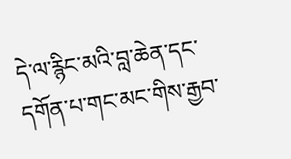དེ་ལ་རྙིང་མའི་བླ་ཆེན་དང་དགོན་པ་གང་མང་གིས་རྒྱབ་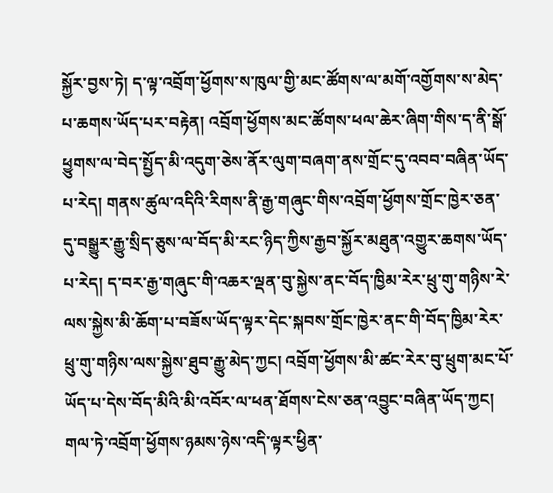སྐྱོར་བྱས་ཏེ། ད་ལྟ་འབྲོག་ཕྱོགས་ས་ཁུལ་གྱི་མང་ཚོགས་ལ་མགོ་འགྱོགས་ས་མེད་པ་ཆགས་ཡོད་པར་བརྟེན། འབྲོག་ཕྱོགས་མང་ཚོགས་ཕལ་ཆེར་ཞིག་གིས་ད་ནི་སྒོ་ཕྱུགས་ལ་བེད་སྤྱོད་མི་འདུག་ཅེས་ནོར་ལུག་བཞག་ནས་གྲོང་དུ་འབབ་བཞིན་ཡོད་པ་རེད། གནས་ཚུལ་འདིའི་རིགས་ནི་རྒྱ་གཞུང་གིས་འབྲོག་ཕྱོགས་གྲོང་ཁྱེར་ཅན་དུ་བསྒྱུར་རྒྱུ་སྲིད་ཅུས་ལ་བོད་མི་རང་ཉིད་ཀྱིས་རྒྱབ་སྐྱོར་མཐུན་འགྱུར་ཆགས་ཡོད་པ་རེད། ད་བར་རྒྱ་གཞུང་གི་འཆར་ལྡན་བུ་སྐྱེས་ནང་བོད་ཁྱིམ་རེར་ཕྲུ་གུ་གཉིས་རེ་ལས་སྐྱེས་མི་ཆོག་པ་བཟོས་ཡོད་ལྟར་དེང་སྐབས་གྲོང་ཁྱེར་ནང་གི་བོད་ཁྱིམ་རེར་ཕྲུ་གུ་གཉིས་ལས་སྐྱེས་ཐུབ་རྒྱུ་མེད་ཀྱང། འབྲོག་ཕྱོགས་མི་ཚང་རེར་བུ་ཕྲུག་མང་པོ་ཡོད་པ་དེས་བོད་མིའི་མི་འབོར་ལ་ཕན་ཐོགས་ངེས་ཅན་འབྱུང་བཞིན་ཡོད་ཀྱང། གལ་ཏེ་འབྲོག་ཕྱོགས་ཉམས་ཉེས་འདི་ལྟར་ཕྱིན་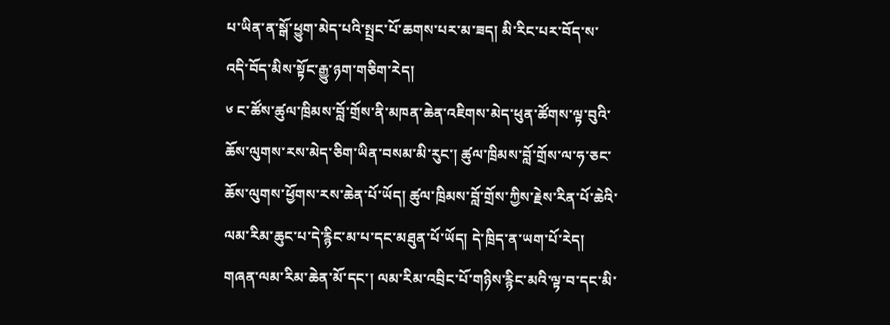པ་ཡིན་ན་སྒོ་ཕྱུག་མེད་པའི་སྤྲང་པོ་ཆགས་པར་མ་ཟད། མི་རིང་པར་བོད་ས་འདི་བོད་མིས་སྟོང་རྒྱུ་ཉག་གཅིག་རེད།
༦ ང་ཚོས་ཚུལ་ཁྲིམས་བློ་གྲོས་ནི་མཁན་ཆེན་འཇིགས་མེད་ཕུན་ཚོགས་ལྟ་བུའི་ཆོས་ལུགས་རས་མེད་ཅིག་ཡིན་བསམ་མི་རུང་། ཚུལ་ཁྲིམས་བློ་གྲོས་ལ་ཧ་ཅང་ཆོས་ལུགས་ཕྱོགས་རས་ཆེན་པོ་ཡོད། ཚུལ་ཁྲིམས་བློ་གྲོས་ཀྱིས་རྗེས་རིན་པོ་ཆེའི་ལམ་རིམ་ཆུང་པ་དེ་རྙིང་མ་པ་དང་མཐུན་པོ་ཡོད། དེ་ཁྲིད་ན་ཡག་པོ་རེད། གཞན་ལམ་རིམ་ཆེན་མོ་དང་། ལམ་རིམ་འབྲིང་པོ་གཉིས་རྙིང་མའི་ལྟ་བ་དང་མི་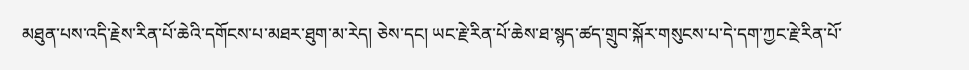མཐུན་པས་འདི་རྗེས་རིན་པོ་ཆེའི་དགོངས་པ་མཐར་ཐུག་མ་རེད། ཅེས་དང། ཡང་རྗེ་རིན་པོ་ཆེས་ཐ་སྙད་ཚད་གྲུབ་སྐོར་གསུངས་པ་དེ་དག་ཀྱང་རྗེ་རིན་པོ་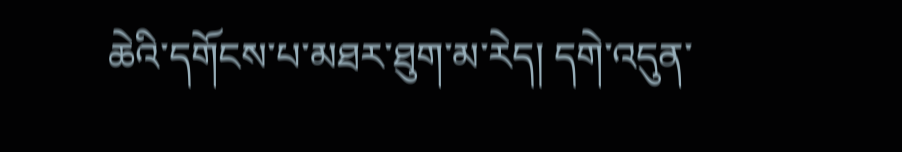ཆེའི་དགོངས་པ་མཐར་ཐུག་མ་རེད། དགེ་འདུན་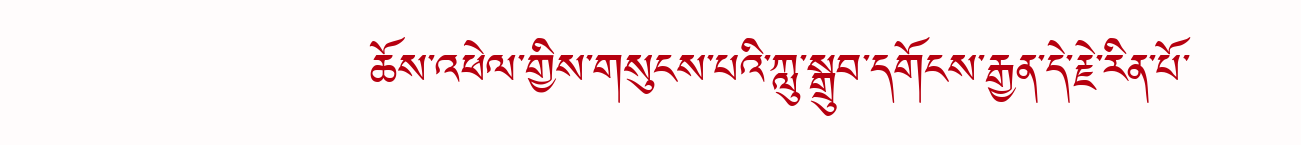ཆོས་འཕེལ་གྱིས་གསུངས་པའི་ཀླུ་སྒྲུབ་དགོངས་རྒྱན་དེ་རྗེ་རིན་པོ་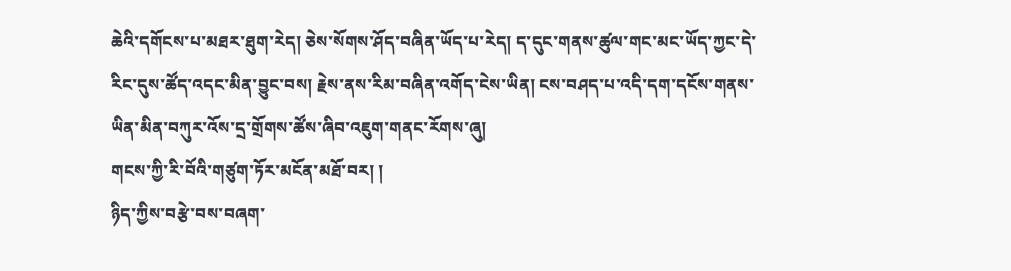ཆེའི་དགོངས་པ་མཐར་ཐུག་རེད། ཅེས་སོགས་ཤོད་བཞིན་ཡོད་པ་རེད། ད་དུང་གནས་ཚུལ་གང་མང་ཡོད་ཀྱང་དེ་རིང་དུས་ཚོད་འདང་མིན་བྱུང་བས། རྗེས་ནས་རིམ་བཞིན་འགོད་ངེས་ཡིན། ངས་བཤད་པ་འདི་དག་དངོས་གནས་ཡིན་མིན་བཀུར་འོས་དྲ་གྲོགས་ཚོས་ཞིབ་འཇུག་གནང་རོགས་ཞུ།
གངས་ཀྱི་རི་བོའི་གཙུག་ཏོར་མངོན་མཐོ་བར། །
ཉིད་ཀྱིས་བརྩེ་བས་བཞག་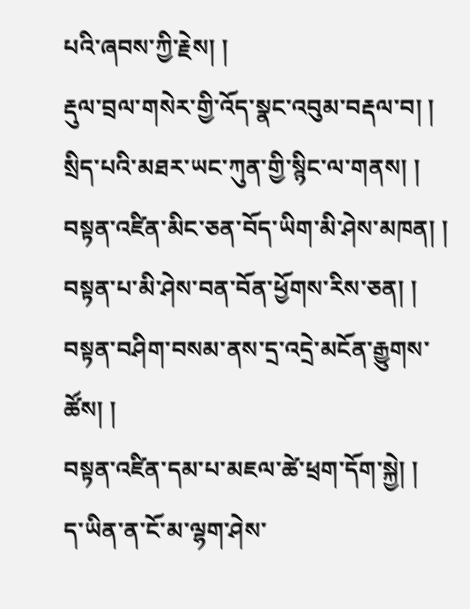པའི་ཞབས་ཀྱི་རྗེས། །
རྡུལ་བྲལ་གསེར་གྱི་འོད་སྣང་འབུམ་བརྡལ་བ། །
སྲིད་པའི་མཐར་ཡང་ཀུན་གྱི་སྙིང་ལ་གནས། །
བསྟན་འཛིན་མིང་ཅན་བོད་ཡིག་མི་ཤེས་མཁན། །
བསྟན་པ་མི་ཤེས་བན་བོན་ཕྱོགས་རིས་ཅན། །
བསྟན་བཤིག་བསམ་ནས་དྲ་འདྲེ་མངོན་རྒྱུགས་ཚོས། །
བསྟན་འཛིན་དམ་པ་མཇལ་ཚེ་ཕྲག་དོག་སྐྱེ། །
ད་ཡིན་ན་ངོ་མ་ལྷག་ཤེས་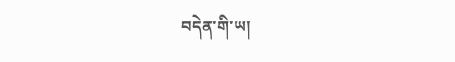བདེན་གི་ཡ།